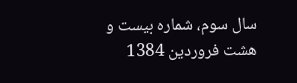سال سوم، شماره بيست و هشت فروردين 1384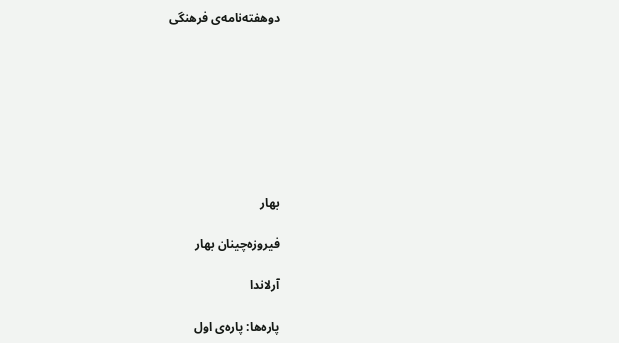دوهفته‌نامه‌ی فرهنگی








بهار

فيروزه‌چينان بهار

آرلاندا

پاره‌ها: پاره‌ی اول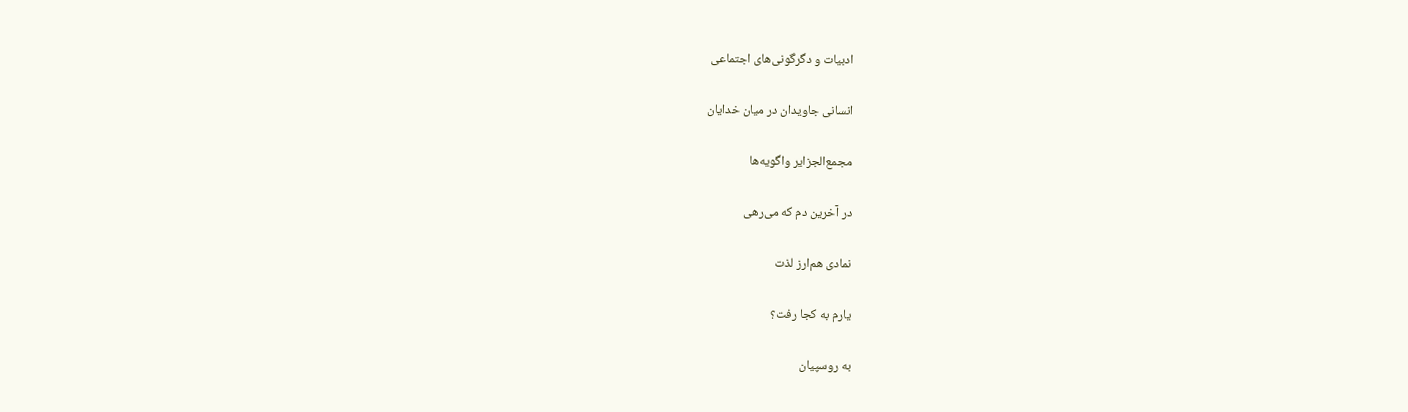ادبيات و دگرگونی‌های اجتماعی

انسانی جاويدان در ميان خدايان

مجمع‌الجزاير واگويه‌ها

در آخرين دم كه می‌رهی

نمادی هم‌ارز لذت

يارم به كجا رفت؟

به روسپيان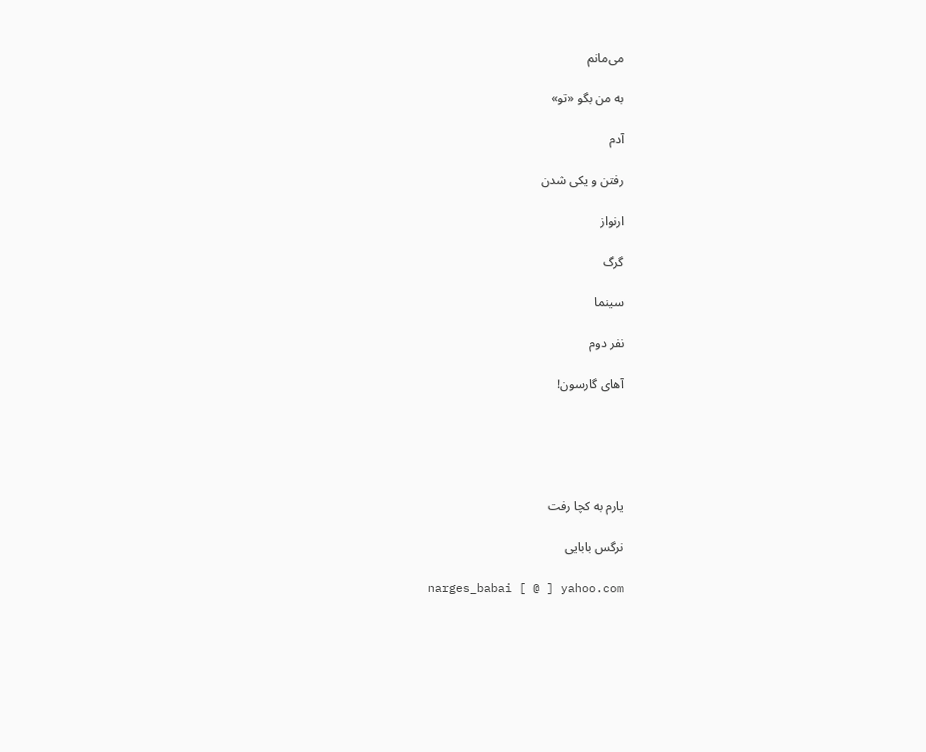می‌مانم

به من بگو «تو»

آدم

رفتن و يكی شدن

ارنواز

گرگ

سينما

نفر دوم

آهای گارسون!





يارم به كچا رفت

نرگس بابايی

narges_babai [ @ ] yahoo.com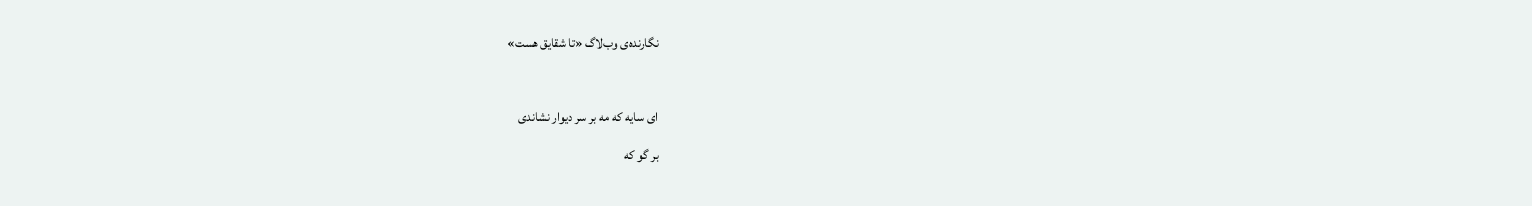نگارنده‌ی وب‌لاگ «تا شقايق هست»



ای سايه که مه بر سر ديوار نشاندی

بر گو که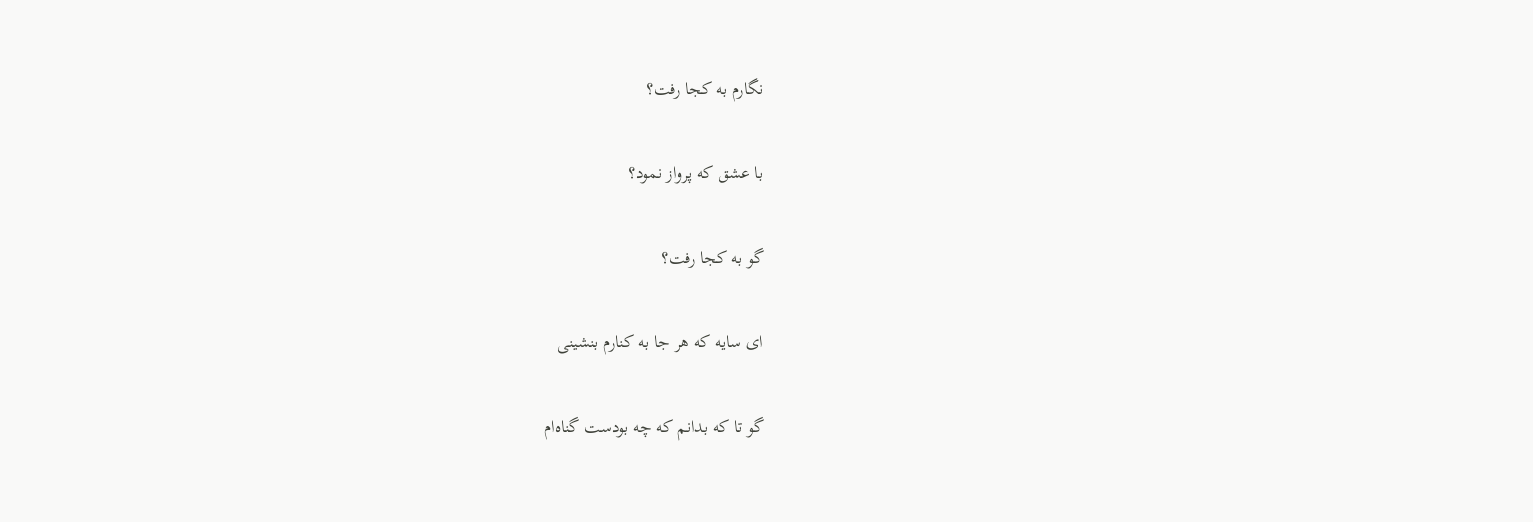نگارم به کجا رفت؟

با عشق که پرواز نمود؟

گو به کجا رفت؟

ای سايه که هر جا به کنارم بنشينی

گو تا که بدانم که چه بودست گناه‌ام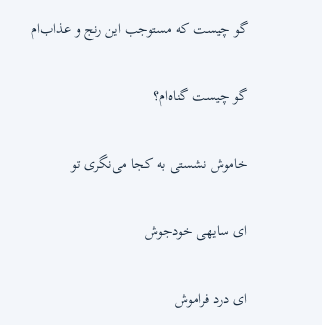گو چيست که مستوجب اين رنج و عذاب‌ام

گو چيست گناه‌ام؟

خاموش نشستی به کجا می‌نگری تو

ای سايهی خودجوش

ای درد فراموش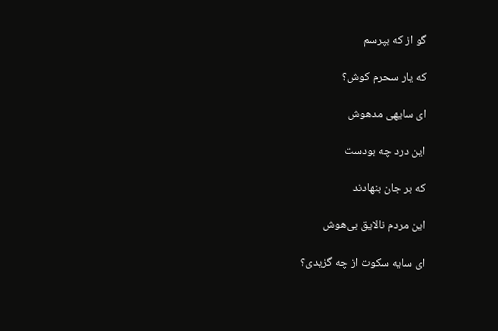گو از که بپرسم

که يار سحرم کوش؟

ای سايهی مدهوش

اين درد چه بودست

که بر جان بنهادند

اين مردم نالايق بی‌هوش

ای سايه سکوت از چه گزيدی؟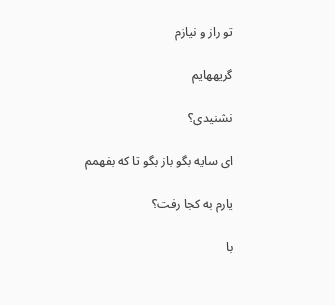تو راز و نيازم

گريههايم

نشنيدی؟

ای سايه بگو باز بگو تا که بفهمم

يارم به کجا رفت؟

با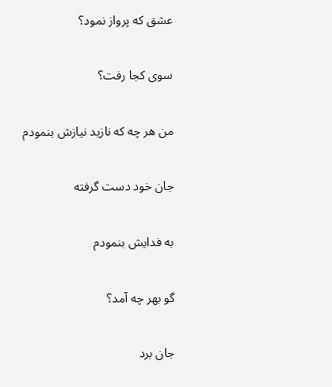عشق که پرواز نمود؟

سوی کجا رفت؟

من هر چه که نازيد نيازش بنمودم

جان خود دست گرفته

به فدايش بنمودم

گو بهر چه آمد؟

جان برد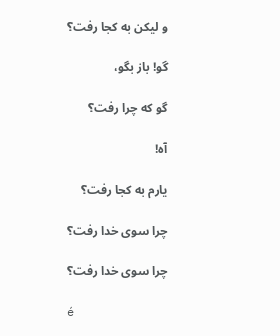و ليکن به کجا رفت؟

گو! باز بگو،

گو که چرا رفت؟

آه!

يارم به کجا رفت؟

چرا سوی خدا رفت؟

چرا سوی خدا رفت؟

é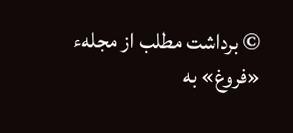© برداشت مطلب از مجلهء «فروغ» به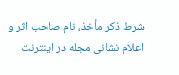شرط ذكر مأخذ، نام صاحب اثر و اعلام نشانی مجله در اينترنت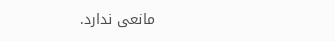مانعی ندارد.